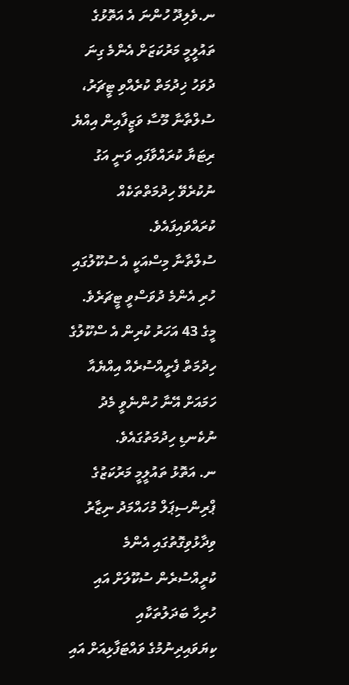ނ.ވެލިދޫ ހުންނަ އެ އަތޮޅުގެ ތައުލީމީ މަރުކަޒަށް އެންމެ ގިނަ ދުވަހު ޚިދުމަތް ކުރެއްވި ޓީޗަރު، ސުލްތާނާ މޫސާ ވަޒީފާއިން އިއްޔެ ރިޓަޔާ ކުރައްވާފައި ވަނީ އަގު ނުކުރެވޭ ހިދުމަތްތަކެއް ކުރައްވައިފައެވެ.
ސުލްތާނާ މިސްއަކީ އެ ސުކޫލުގައި ހުރި އެންމެ ދުވަސްވީ ޓީޗަރެވެ. މީގެ 43 އަހަރު ކުރިން އެ ސްކޫލުގެ ހިދުމަތް ފެށީއްސުރެއް އިއްޔެއާ ހަމައަށް އޭނާ ހުންނެވީ މެދު ނުކެނޑި ހިދުމަތުގައެވެ.
ނ. އަތޮޅު ތައުލީމީ މަރުކަޒުގެ ޕްރިންސިޕަލް މުހައްމަދު ނިޒާރު ވިދާޅުވިގޮތުގައި އެންމެ ކުރީއްސުރެން ސުކޫލަށް އައި ހުރިހާ ބަދަލުތަކާއި ކިޔަވައިދިނުމުގެ ވައްޓަފާޅިއަށް އައި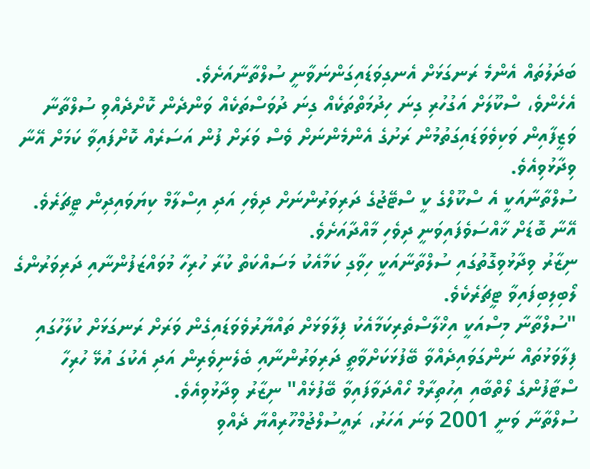ބަދަލުތައް އެންމެ ރަނގަޅަށް އެނގިވަޑައިގަންނަވާނީ ސުލްތާނާއަށެވެ.
އެހެންވެ، ސްކޫލަށް އަގުހުރި ގިނަ ހިދުމަތްތަކެއް ގިނަ ދުވަސްތަކެއް ވަންދެން ކޮށްދެއްވި ސުލްތާނާ ވަޒީފާއިން ވަކިވެވަޑައިގަތުމުން ރަށުގެ އެންމެންނަށް ވެސް ވަރަށް ފުން އަސަރެއް ކޮށްފައިވާ ކަމަށް އޭނާ ވިދާޅުވިއެވެ.
ސުލްތާނާއަކީ އެ ސްކޫލްގެ ކީ ސްޓޭޖުގެ ދަރިވަރުންނަށް ދިވެހި އަދި އިސްލާމް ކިޔަވައިދިން ޓީޗަރެވެ. އޭނާ ބޮޑަށް ޚާއްސަވެފައިވަނީ ދިވެހި މާއްދާއަށެވެ.
ނިޒާރު ވިދާޅުވިގޮތުގައި ސުލްތާނާއަކީ ހިވާގި ކަމާއެކު މަސައްކަތް ކުރާ ހުރިހާ މުވައްޒަފުންނާއި ދަރިވަރުންގެ ލޯބިލިބިފައިވާ ޓީޗަރެކެވެ.
"ސުލްތާނާ މިސްއަކީ އިޚްލާސްތެރިކަމާއެކު ފިލާވަޅަށް ތައްޔާރުވެވަޑައިގެން ވަރަށް ރަނގަޅަށް ކުލާހުގައި ފިލާވަޅުތައް ނަންގަވައިދެއްވާ ބޭފުޅަކަށްވާތީ ދަރިވަރުންނާއި ބެލެނިވެރިން އަދި އެކުގަ އުޅޭ ހުރިހާ ސްޓާފުންގެ ލޯތްބާއި އިހުތިރާމް ހޯއްދަވާފައިވާ ބޭފުޅެއް" ނިޒާރު ވިދާޅުވިއެވެ.
ސުލްތާނާ ވަނީ 2001 ވަނަ އަހަރު، ރައީސުލްޖުމްހޫރިއްޔާ ދެއްވި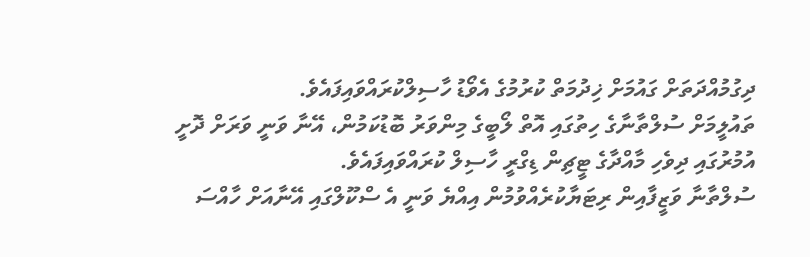ދިގުމުއްދަތަށް ގައުމަށް ޚިދުމަތް ކުރުމުގެ އެވޯޑު ހާސިލްކުރައްވައިފައެވެ.
ތައުލީމަށް ސުލްތާނާގެ ހިތުގައި އޮތް ލޯބީގެ މިންވަރު ބޮޑުކަމުން، އޭނާ ވަނީ ވަރަށް ދޮށީ އުމުރުގައި ދިވެހި މާއްދާގެ ޓީޗިން ޑިގްރީ ހާސިލް ކުރައްވައިފައެވެ.
ސުލްތާނާ ވަޒީފާއިން ރިޓަޔާކުރެއްވުމުން އިއްޔެ ވަނީ އެ ސްކޫލްގައި އޭނާއަށް ހާއްސަ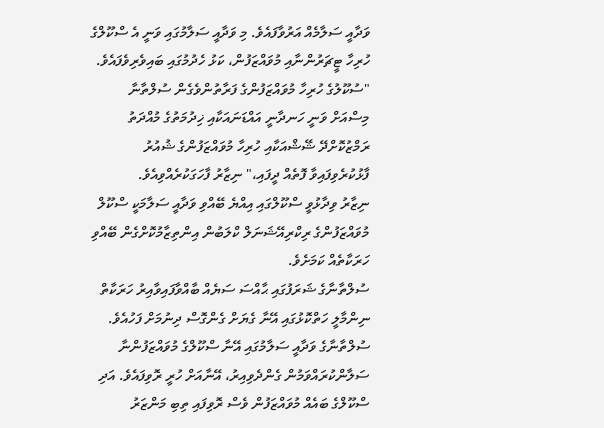ވަދާއީ ސަލާމެއް އަރުވާފައެވެ. މި ވަދާއީ ސަލާމުގައި ވަނީ އެ ސްކޫލްގެ ހުރިހާ ޓީޗަރުންނާއި މުވައްޒަފުން، ކަޅު ހެދުމުގައި ބައިވެރިވެފައެވެ.
"ސުކޫލުގެ ހުރިހާ މުވައްޒަފުންގެ ފަރާތުންވެގެން ސުލްތާނާ މިސްއަށް ވަނީ ހަނދާނީ އައްޑަނައަކާއި ޚިދުމަތުގެ މުއްދަތު ރަމްޒުކޮށްދޭ ޝޭޝްއަކާއި ހުރިހާ މުވައްޒަފުންގެ ޝުއުރު ފާޅުކުރެވިފައިވާ ފޮތެއް ދީފައި،" ނިޒާރު ފާހަގަކުރެއްވިއެވެ.
ނިޒާރު ވިދާޅުވީ ސްކޫލްގައި އިއްޔެ ބޭއްވި ވަދާއީ ސަލާމަކީ ސްކޫލް މުވައްޒަފުންގެ ރިކްރިއޭޝަނަލް ކްލަބުން އިންތިޒާމުކޮށްގެން ބޭއްވި ހަރަކާތެއް ކަމަށެވެ.
ސުލްތާނާގެ ޝަރަފުގައި ޙާއްސަ ސަޔެއް ބާއްވާފައިވާއިރު ހަރަކާތް ނިންމާލީ ހަތްކޮޅުގައި އޭނާ ގެޔަށް ގެންގޮސް ދިނުމަށް ފަހުއެވެ.
ސުލްތާނާގެ ވަދާއީ ސަލާމުގައި އޭނާ ސްކޫލްގެ މުވައްޒަފުންނާ ސަލާންކުރައްވަމުން ގެންދެވިއިރު، އޭނާއަށް ހުރީ ރޮވިފައެވެ. އަދި ސްކޫލްގެ ބައެއް މުވައްޒަފުން ވެސް ރޮވިފައި ތިބި މަންޒަރު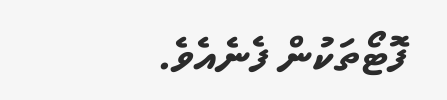ފޮޓޯތަކުން ފެނެއެވެ.